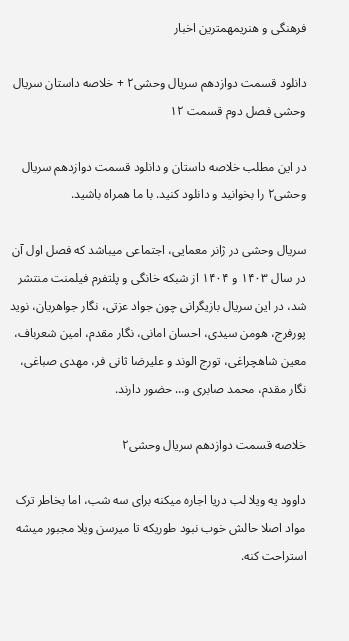فرهنگی و هنریمهمترین اخبار

دانلود قسمت دوازدهم سریال وحشی۲ + خلاصه داستان سریال وحشی فصل دوم قسمت ۱۲

در این مطلب خلاصه داستان و دانلود قسمت دوازدهم سریال وحشی۲ را بخوانید و دانلود کنید. با ما همراه باشید.

سریال وحشی در ژانر معمایی، اجتماعی میباشد که فصل اول آن در سال ۱۴۰۳ و ۱۴۰۴ از شبکه خانگی و پلتفرم فیلمنت منتشر شد، در این سریال بازیگرانی چون جواد عزتی، نگار جواهریان، نوید پورفرج، هومن سیدی، احسان امانی، نگار مقدم، امین شعرباف، معین شاهچراغی، تورج الوند و علیرضا ثانی‌ فر، مهدی صباغی، نگار مقدم، محمد صابری و… حضور دارند.

خلاصه قسمت دوازدهم سریال وحشی۲

داوود یه ویلا لب دریا اجاره میکنه برای سه شب، اما بخاطر ترک مواد اصلا حالش خوب نبود طوریکه تا میرسن ویلا مجبور میشه استراحت کنه.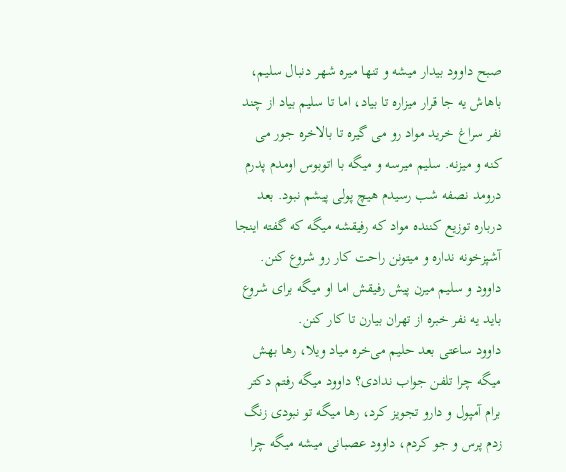صبح داوود بیدار میشه و تنها میره شهر دنبال سلیم، باهاش یه جا قرار میزاره تا بیاد، اما تا سلیم بیاد از چند نفر سراغ خرید مواد رو می گیره تا بالاخره جور می کنه و میزنه. سلیم میرسه و میگه با اتوبوس اومدم پدرم درومد نصفه شب رسیدم هیچ پولی پیشم نبود. بعد درباره توزیع کننده مواد که رفیقشه میگه که گفته اینجا آشپزخونه نداره و میتونن راحت کار رو شروع کنن.
داوود و سلیم میرن پیش رفیقش اما او میگه برای شروع باید یه نفر خبره از تهران بیارن تا کار کنن.
داوود ساعتی بعد حلیم می‌خره میاد ویلا، رها بهش میگه چرا تلفن جواب ندادی؟ داوود میگه رفتم دکتر برام آمپول و دارو تجویز کرد، رها میگه تو نبودی زنگ زدم پرس و جو کردم، داوود عصبانی میشه میگه چرا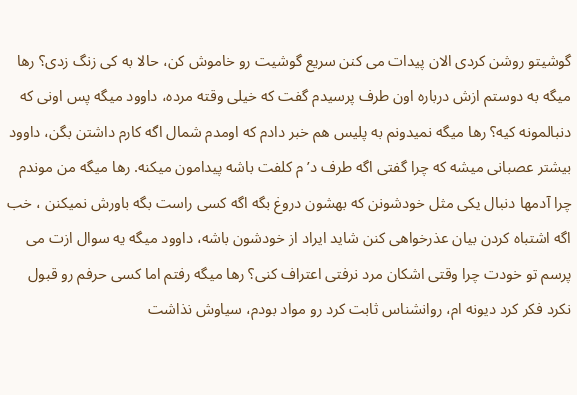گوشیتو روشن کردی الان پیدات می کنن سریع گوشیت رو خاموش کن، حالا به کی زنگ زدی؟ رها میگه به دوستم ازش درباره اون طرف پرسیدم گفت که خیلی وقته مرده، داوود میگه پس اونی که دنبالمونه کیه؟ رها میگه نمیدونم به پلیس هم خبر دادم که اومدم شمال اگه کارم داشتن بگن، داوود بیشتر عصبانی میشه که چرا گفتی اگه طرف د’م کلفت باشه پیدامون میکنه. رها میگه من موندم چرا آدمها دنبال یکی مثل خودشونن که بهشون دروغ بگه اگه کسی راست بگه باورش نمیکنن ، خب اگه اشتباه کردن بیان عذرخواهی کنن شاید ایراد از خودشون باشه، داوود میگه یه سوال ازت می پرسم تو خودت چرا وقتی اشکان مرد نرفتی اعتراف کنی؟ رها میگه رفتم اما کسی حرفم رو قبول نکرد فکر کرد دیونه ام، روانشناس ثابت کرد رو مواد بودم، سیاوش نذاشت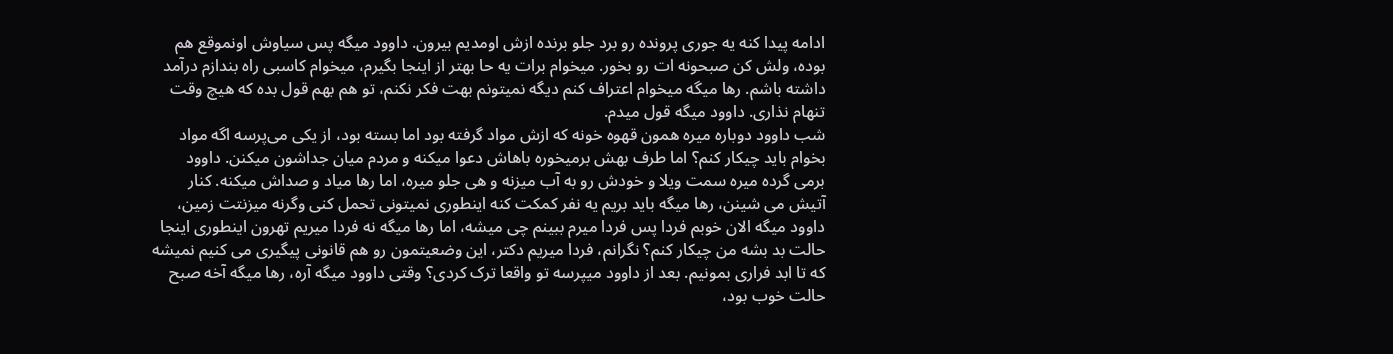ادامه پیدا کنه یه جوری پرونده رو برد جلو برنده ازش اومدیم بیرون. داوود میگه پس سیاوش اونموقع هم بوده، ولش کن صبحونه ات رو بخور. میخوام برات یه حا بهتر از اینجا بگیرم، میخوام کاسبی راه بندازم درآمد داشته باشم. رها میگه میخوام اعتراف کنم دیگه نمیتونم بهت فکر نکنم، تو هم بهم قول بده که هیچ وقت تنهام نذاری. داوود میگه قول میدم.
شب داوود دوباره میره همون قهوه خونه که ازش مواد گرفته بود اما بسته بود، از یکی می‌پرسه اگه مواد بخوام باید چیکار کنم؟ اما طرف بهش برمیخوره باهاش دعوا میکنه و مردم میان جداشون میکنن. داوود برمی گرده میره سمت ویلا و خودش رو به آب میزنه و هی جلو میره، اما رها میاد و صداش میکنه. کنار آتیش می شینن، رها میگه باید بریم یه نفر کمکت کنه اینطوری نمیتونی تحمل کنی وگرنه میزنتت زمین، داوود میگه الان خوبم فردا پس فردا میرم ببینم چی میشه، اما رها میگه نه فردا میریم تهرون اینطوری اینجا حالت بد بشه من چیکار کنم؟ نگرانم، فردا میریم دکتر، این وضعیتمون رو هم قانونی پیگیری می کنیم نمیشه که تا ابد فراری بمونیم. بعد از داوود میپرسه تو واقعا ترک کردی؟ وقتی داوود میگه آره، رها میگه آخه صبح حالت خوب بود،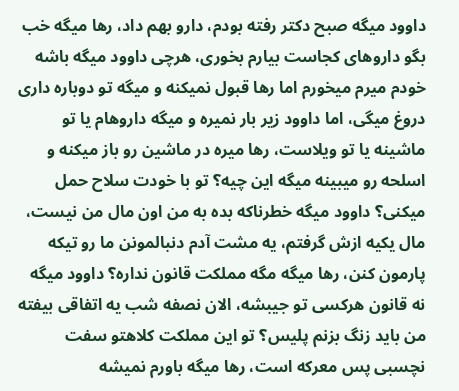داوود میگه صبح دکتر رفته بودم، دارو بهم داد، رها میگه خب بگو داروهای کجاست بیارم بخوری، هرچی داوود میگه باشه خودم میرم میخورم اما رها قبول نمیکنه و میگه تو دوباره داری دروغ میگی، اما داوود زیر بار نمیره و میگه داروهام یا تو ماشینه یا تو ویلاست، رها میره در ماشین رو باز میکنه و اسلحه رو میبینه میگه این چیه؟ تو با خودت سلاح حمل میکنی؟ داوود میگه خطرناکه بده به من اون مال من نیست، مال یکیه ازش گرفتم، یه مشت آدم دنبالمونن ما رو تیکه پارمون کنن، رها میگه مگه مملکت قانون نداره؟ داوود میگه نه قانون هرکسی تو جیبشه، الان نصفه شب یه اتفاقی بیفته من باید زنگ بزنم پلیس؟ تو این مملکت کلاهتو سفت نچسبی پس معرکه است، رها میگه باورم نمیشه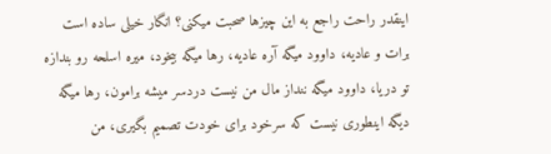اینقدر راحت راجع به این چیزها صحبت میکنی؟ انگار خیلی ساده است برات و عادیه، داوود میگه آره عادیه، رها میگه بیخود، میره اسلحه رو بندازه تو دریا، داوود میگه ننداز مال من نیست دردسر میشه برامون، رها میگه دیگه اینطوری نیست که سرخود برای خودت تصمیم بگیری، من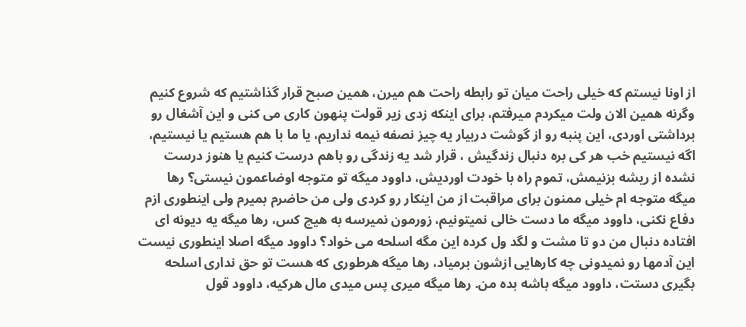از اونا نیستم که خیلی راحت میان تو رابطه راحت هم میرن، همین صبح قرار گذاشتیم که شروع کنیم وگرنه همین الان ولت میکردم میرفتم، برای اینکه زدی زیر قولت پنهون کاری می کنی و این آشغال رو برداشتی اوردی، این پنبه رو از گوشت دربیار یه چیز نصفه نیمه نداریم، یا ما با هم هستیم یا نیستیم، اگه نیستیم خب هر کی بره دنبال زندگیش ، قرار شد یه زندگی رو باهم درست کنیم یا هنوز درست نشده از ریشه بزنیمش، تموم راه با خودت اوردیش، داوود میگه تو متوجه اوضاعمون نیستی؟ رها میگه متوجه ام خیلی ممنون برای مراقبت از من اینکار رو کردی ولی من حاضرم بمیرم ولی اینطوری ازم دفاع نکنی، داوود میگه ما دست خالی نمیتونیم، زورمون نمیرسه به هیچ کس، رها میگه یه دیونه ای افتاده دنبال من دو تا مشت و لگد ول کرده این مگه اسلحه می خواد؟ داوود میگه اصلا اینطوری نیست این آدمها رو نمیدونی چه کارهایی ازشون برمیاد، رها میگه هرطوری که هست تو حق نداری اسلحه بگیری دستت، داوود میگه باشه بده من. رها میگه میری پس میدی مال هرکیه، داوود قول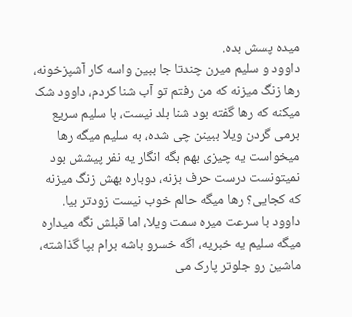میده پسش بده.
داوود و سلیم میرن چندتا جا ببین واسه کار آشپزخونه، رها زنگ میزنه که من رفتم تو آب شنا کردم، داوود شک میکنه که رها گفته بود شنا بلد نیست، با سلیم سریع برمی گردن ویلا ببینن چی شده، به سلیم میگه رها میخواست یه چیزی بهم بگه انگار یه نفر پیشش بود نمیتونست درست حرف بزنه، دوباره بهش زنگ میزنه که کجایی؟ رها میگه حالم خوب نیست زودتر بیا. داوود با سرعت میره سمت ویلا، اما قبلش نگه میداره میگه سلیم یه خبریه، اگه خسرو باشه برام بپا گذاشته، ماشین رو جلوتر پارک می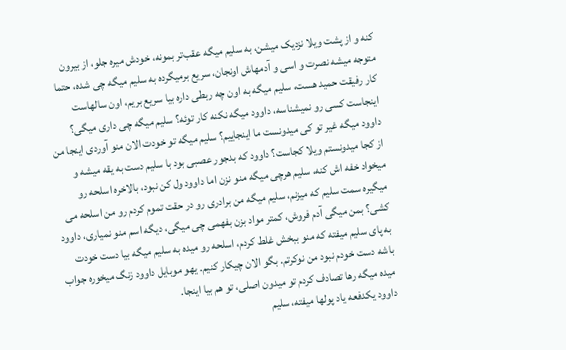کنه و از پشت ویلا نزدیک میشن، به سلیم میگه عقب‌تر بمونه، خودش میره جلو، از بیرون متوجه میشه نصرت و اسی و آدمهاش اونجان، سریع برمیگرده به سلیم میگه چی شده، حتما کار رفیقت حمید هست، سلیم میگه به اون چه ربطی داره بیا سریع بریم، اون سالهاست اینجاست کسی رو نمیشناسه، داوود میگه نکنه کار توئه؟ سلیم میگه چی داری میگی؟ داوود میگه غیر تو کی میدونست ما اینجاییم؟ سلیم میگه تو خودت الان منو آوردی اینجا من از کجا میدونستم ویلا کجاست؟ داوود که بدجور عصبی بود با سلیم دست به یقه میشه و میخواد خفه اش کنه، سلیم هرچی میگه منو نزن اما داوود ول کن نبود، بالاخره اسلحه رو میگیره سمت سلیم که میزنم، سلیم میگه من برادری رو در حقت تموم کردم رو من اسلحه می کشی؟ بمن میگی آدم فروش، کمتر مواد بزن بفهمی چی میگی، دیگه اسم منو نمیاری، داوود به پای سلیم میفته که منو ببخش غلط کردم، اسلحه رو میده به سلیم میگه بیا دست خودت باشه دست خودم نبود من نوکرتم. بگو الان چیکار کنیم. یهو موبایل داوود زنگ میخوره جواب میده میگه رها تصادف کردم تو میدون اصلی، تو هم بیا اینجا.
داوود یکدفعه یاد پولها میفته، سلیم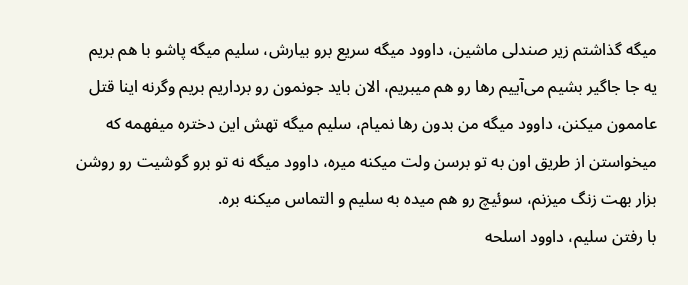میگه گذاشتم زیر صندلی ماشین، داوود میگه سریع برو بیارش، سلیم میگه پاشو با هم بریم یه جا جاگیر بشیم می‌آییم رها رو هم میبریم، الان باید جونمون رو برداریم بریم وگرنه اینا قتل عاممون میکنن، داوود میگه من بدون رها نمیام، سلیم میگه تهش این دختره میفهمه که میخواستن از طریق اون به تو برسن ولت میکنه میره، داوود میگه نه تو برو گوشیت رو روشن بزار بهت زنگ میزنم، سوئیچ رو هم میده به سلیم و التماس میکنه بره.
با رفتن سلیم، داوود اسلحه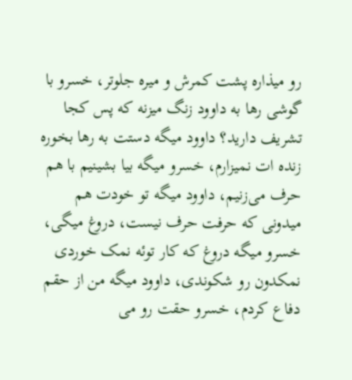رو میذاره پشت کمرش و میره جلوتر، خسرو با گوشی رها به داوود زنگ میزنه که پس کجا تشریف دارید؟ داوود میگه دستت به رها بخوره زنده ات نمیزارم، خسرو میگه بیا بشینیم با هم حرف می‌زنیم، داوود میگه تو خودت هم میدونی که حرفت حرف نیست، دروغ میگی، خسرو میگه دروغ که کار توئه نمک خوردی نمکدون رو شکوندی، داوود میگه من از حقم دفاع کردم، خسرو حقت رو می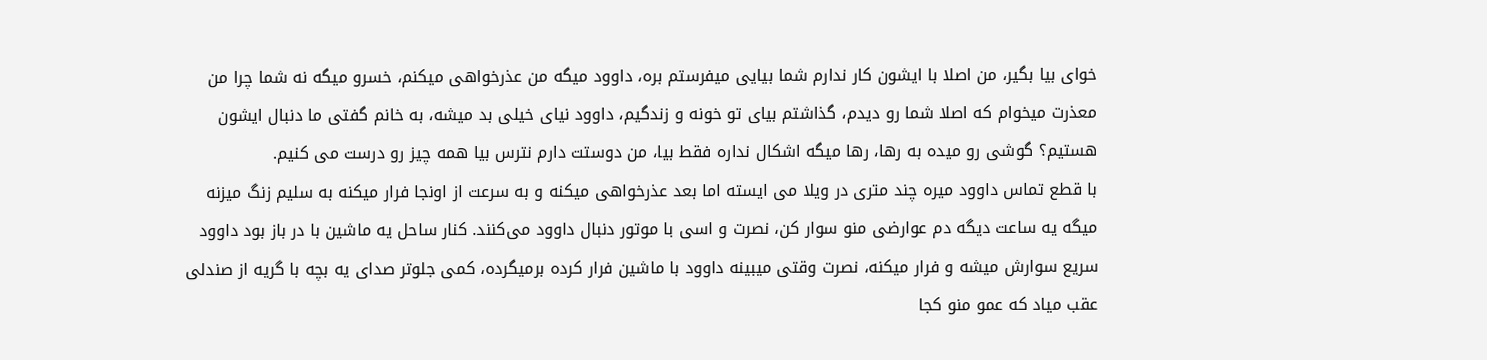خوای بیا بگیر، من اصلا با ایشون کار ندارم شما بیایی میفرستم بره، داوود میگه من عذرخواهی میکنم، خسرو میگه نه شما چرا من معذرت میخوام که اصلا شما رو دیدم، گذاشتم بیای تو خونه و زندگیم، داوود نیای خیلی بد میشه، به خانم گفتی ما دنبال ایشون هستیم؟ گوشی رو میده به رها، رها میگه اشکال نداره فقط بیا، من دوستت دارم نترس بیا همه چیز رو درست می کنیم.
با قطع تماس داوود میره چند متری در ویلا می ایسته اما بعد عذرخواهی میکنه و به سرعت از اونجا فرار میکنه به سلیم زنگ میزنه میگه یه ساعت دیگه دم عوارضی منو سوار کن، نصرت و اسی با موتور دنبال داوود می‌کنند. کنار ساحل یه ماشین با در باز بود داوود سریع سوارش میشه و فرار میکنه، نصرت وقتی میبینه داوود با ماشین فرار کرده برمیگرده، کمی جلوتر صدای یه بچه با گریه از صندلی عقب میاد که عمو منو کجا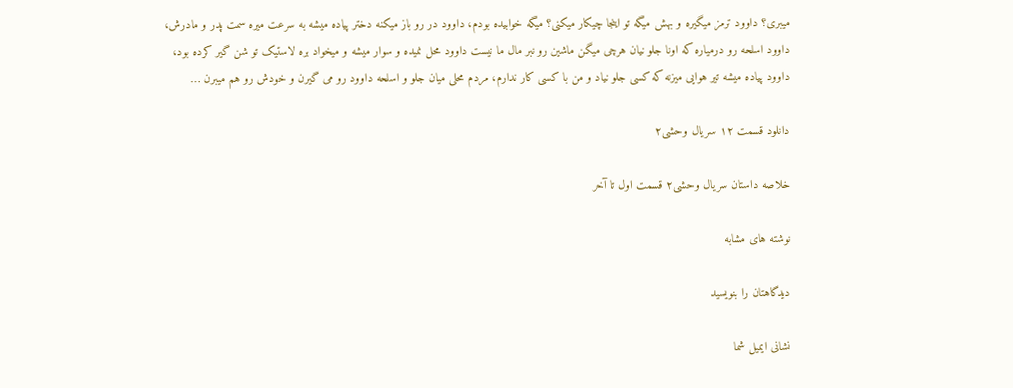میبری؟ داوود ترمز میگیره و بهش میگه تو اینجا چیکار میکنی؟ میگه خوابیده بودم، داوود در رو باز میکنه دختر پیاده میشه به سرعت میره سمت پدر و مادرش، داوود اسلحه رو درمیاره که اونا جلو نیان هرچی میگن ماشین رو نبر مال ما نیست داوود محل نمیده و سوار میشه و میخواد بره لاستیک تو شن گیر کرده بود، داوود پیاده میشه تیر هوایی میزنه که کسی جلو نیاد و من با کسی کار ندارم، مردم محلی میان جلو و اسلحه داوود رو می گیرن و خودش رو هم میبرن …

دانلود قسمت ۱۲ سریال وحشی۲

خلاصه داستان سریال وحشی۲ قسمت اول تا آخر

نوشته های مشابه

دیدگاهتان را بنویسید

نشانی ایمیل شما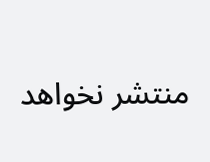منتشر نخواهد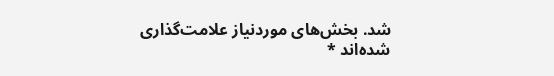شد. بخش‌های موردنیاز علامت‌گذاری شده‌اند *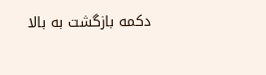دکمه بازگشت به بالا